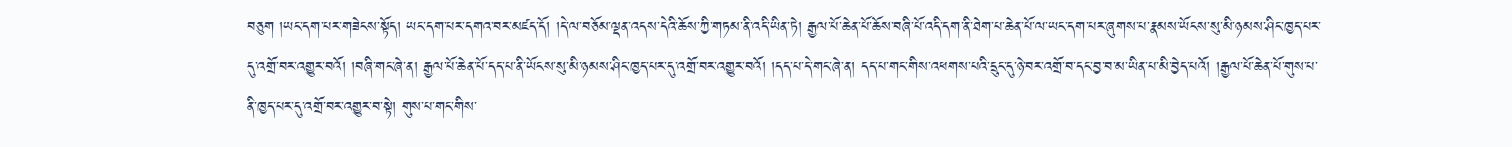བཅུག །ཡང་དག་པར་གཟེངས་སྟོད། ཡང་དག་པར་དགའ་བར་མཛད་དོ། །དེ་ལ་བཅོམ་ལྡན་འདས་དེའི་ཆོས་ཀྱི་གཏམ་ནི་འདི་ཡིན་ཏེ། རྒྱལ་པོ་ཆེན་པོ་ཆོས་བཞི་པོ་འདི་དག་ནི་ཐེག་པ་ཆེན་པོ་ལ་ཡང་དག་པར་ཞུགས་པ་རྣམས་ཡོངས་སུ་མི་ཉམས་ཤིང་ཁྱད་པར་དུ་འགྲོ་བར་འགྱུར་བའོ། །བཞི་གང་ཞེ་ན། རྒྱལ་པོ་ཆེན་པོ་དད་པ་ནི་ཡོངས་སུ་མི་ཉམས་ཤིང་ཁྱད་པར་དུ་འགྲོ་བར་འགྱུར་བའོ། །དད་པ་དེ་གང་ཞེ་ན། དད་པ་གང་གིས་འཕགས་པའི་དྲུང་དུ་ཉེ་བར་འགྲོ་བ་དང་བྱ་བ་མ་ཡིན་པ་མི་བྱེད་པའོ། །རྒྱལ་པོ་ཆེན་པོ་གུས་པ་ནི་ཁྱད་པར་དུ་འགྲོ་བར་འགྱུར་བ་སྟེ། གུས་པ་གང་གིས་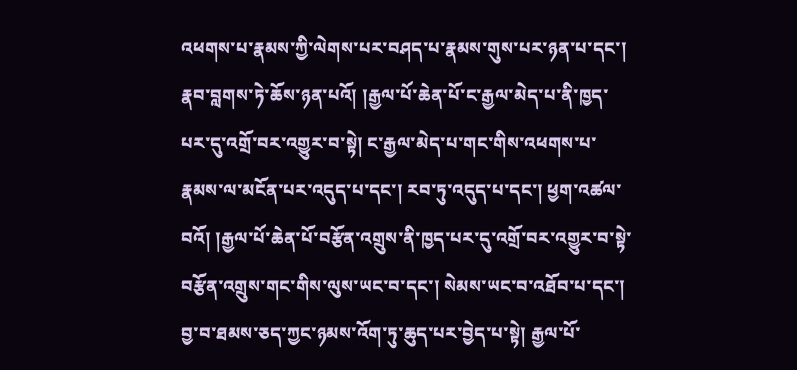འཕགས་པ་རྣམས་ཀྱི་ལེགས་པར་བཤད་པ་རྣམས་གུས་པར་ཉན་པ་དང་། རྣབ་བླགས་ཏེ་ཆོས་ཉན་པའོ། །རྒྱལ་པོ་ཆེན་པོ་ང་རྒྱལ་མེད་པ་ནི་ཁྱད་པར་དུ་འགྲོ་བར་འགྱུར་བ་སྟེ། ང་རྒྱལ་མེད་པ་གང་གིས་འཕགས་པ་རྣམས་ལ་མངོན་པར་འདུད་པ་དང་། རབ་ཏུ་འདུད་པ་དང་། ཕྱག་འཚལ་བའོ། །རྒྱལ་པོ་ཆེན་པོ་བརྩོན་འགྲུས་ནི་ཁྱད་པར་དུ་འགྲོ་བར་འགྱུར་བ་སྟེ་བརྩོན་འགྲུས་གང་གིས་ལུས་ཡང་བ་དང་། སེམས་ཡང་བ་འཐོབ་པ་དང་། བྱ་བ་ཐམས་ཅད་ཀྱང་ཉམས་འོག་ཏུ་ཆུད་པར་བྱེད་པ་སྟེ། རྒྱལ་པོ་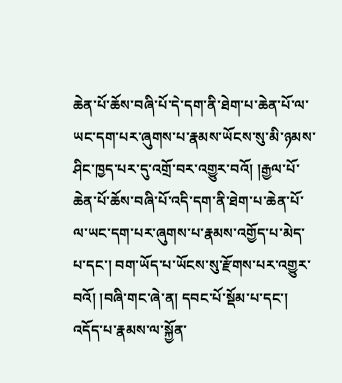ཆེན་པོ་ཆོས་བཞི་པོ་དེ་དག་ནི་ཐེག་པ་ཆེན་པོ་ལ་ཡང་དག་པར་ཞུགས་པ་རྣམས་ཡོངས་སུ་མི་ཉམས་ཤིང་ཁྱད་པར་དུ་འགྲོ་བར་འགྱུར་བའོ། །རྒྱལ་པོ་ཆེན་པོ་ཆོས་བཞི་པོ་འདི་དག་ནི་ཐེག་པ་ཆེན་པོ་ལ་ཡང་དག་པར་ཞུགས་པ་རྣམས་འགྱོད་པ་མེད་པ་དང་། བག་ཡོད་པ་ཡོངས་སུ་རྫོགས་པར་འགྱུར་བའོ། །བཞི་གང་ཞེ་ན། དབང་པོ་སྡོམ་པ་དང་། འདོད་པ་རྣམས་ལ་སྐྱོན་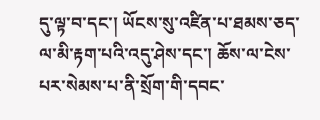དུ་ལྟ་བ་དང་། ཡོངས་སུ་འཛིན་པ་ཐམས་ཅད་ལ་མི་རྟག་པའི་འདུ་ཤེས་དང་། ཆོས་ལ་ངེས་པར་སེམས་པ་ནི་སྲོག་གི་དབང་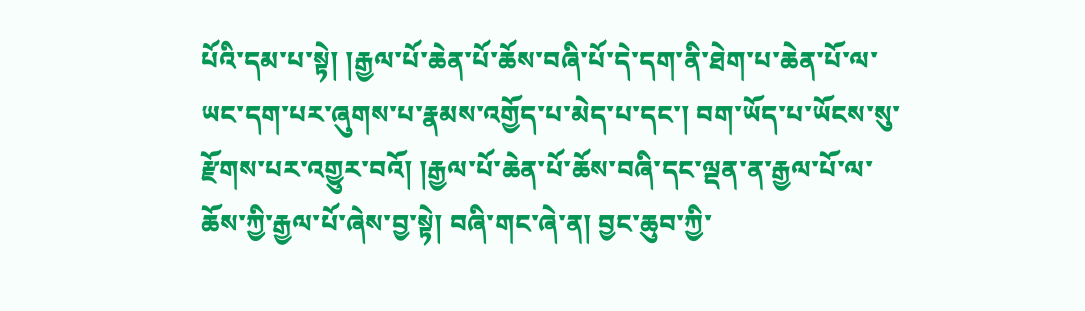པོའི་དམ་པ་སྟེ། །རྒྱལ་པོ་ཆེན་པོ་ཆོས་བཞི་པོ་དེ་དག་ནི་ཐེག་པ་ཆེན་པོ་ལ་ཡང་དག་པར་ཞུགས་པ་རྣམས་འགྱོད་པ་མེད་པ་དང་། བག་ཡོད་པ་ཡོངས་སུ་རྫོགས་པར་འགྱུར་བའོ། །རྒྱལ་པོ་ཆེན་པོ་ཆོས་བཞི་དང་ལྡན་ན་རྒྱལ་པོ་ལ་ཆོས་ཀྱི་རྒྱལ་པོ་ཞེས་བྱ་སྟེ། བཞི་གང་ཞེ་ན། བྱང་ཆུབ་ཀྱི་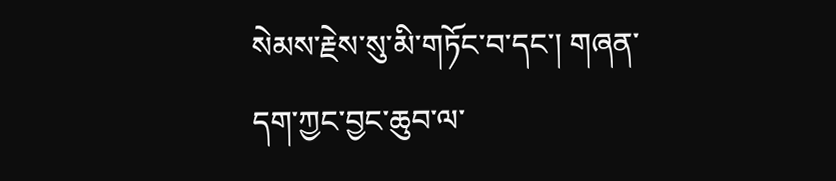སེམས་རྗེས་སུ་མི་གཏོང་བ་དང་། གཞན་དག་ཀྱང་བྱང་ཆུབ་ལ་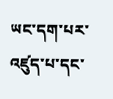ཡང་དག་པར་འཛུད་པ་དང་